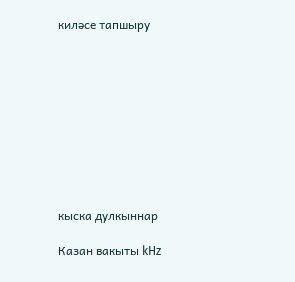киләсе тапшыру










кыска дулкыннар

Казан вакыты kHz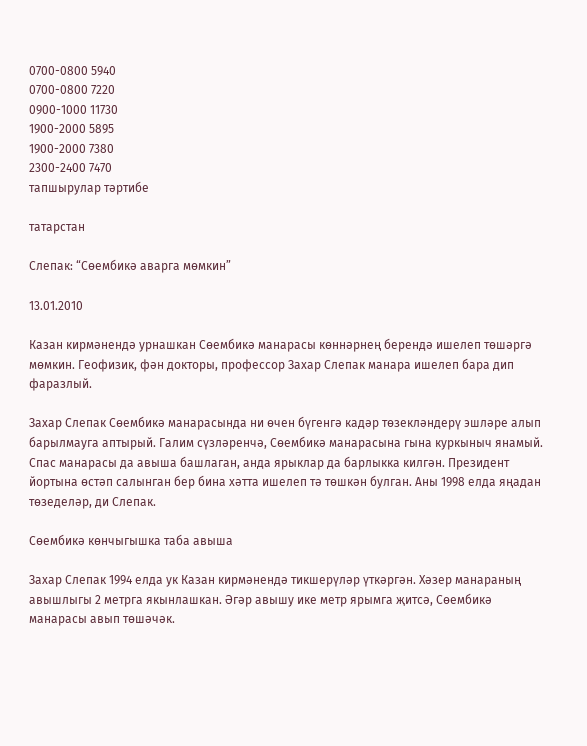0700-0800 5940
0700-0800 7220
0900-1000 11730
1900-2000 5895
1900-2000 7380
2300-2400 7470
тапшырулар тәртибе

татарстан

Слепак: “Сөембикә аварга мөмкин”

13.01.2010

Казан кирмәнендә урнашкан Сөембикә манарасы көннәрнең берендә ишелеп төшәргә мөмкин. Геофизик, фән докторы, профессор Захар Слепак манара ишелеп бара дип фаразлый.

Захар Слепак Сөембикә манарасында ни өчен бүгенгә кадәр төзекләндерү эшләре алып барылмауга аптырый. Галим сүзләренчә, Сөембикә манарасына гына куркыныч янамый. Cпас манарасы да авыша башлаган, анда ярыклар да барлыкка килгән. Президент йортына өстәп салынган бер бина хәтта ишелеп тә төшкән булган. Аны 1998 елда яңадан төзеделәр, ди Слепак.

Сөембикә көнчыгышка таба авыша

Захар Слепак 1994 елда ук Казан кирмәнендә тикшерүләр үткәргән. Хәзер манараның авышлыгы 2 метрга якынлашкан. Әгәр авышу ике метр ярымга җитсә, Сөембикә манарасы авып төшәчәк.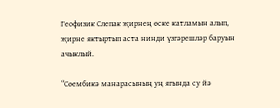Геофизик Слепак җирнең өске катламын алып, җирне яктыртып аста нинди үзгәрешләр баруын ачыклый.

“Сөембикә манарасының уң ягында су йә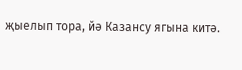җыелып тора, йә Казансу ягына китә.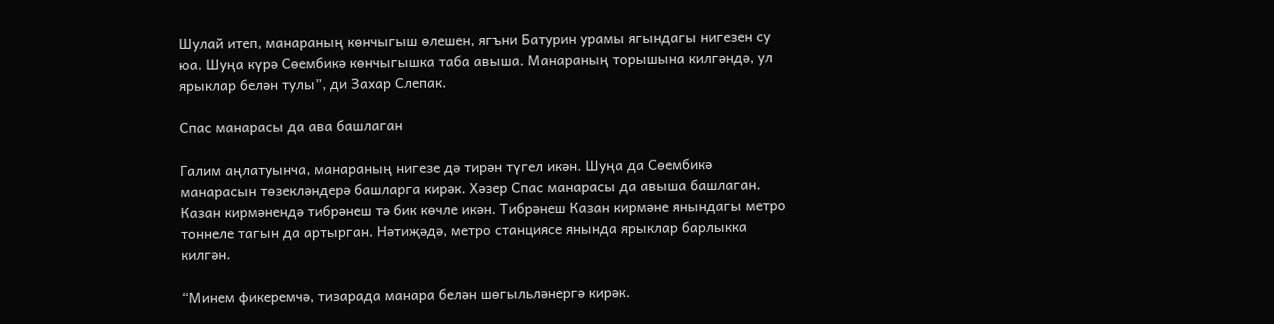Шулай итеп, манараның көнчыгыш өлешен, ягъни Батурин урамы ягындагы нигезен су юа. Шуңа күрә Сөембикә көнчыгышка таба авыша. Манараның торышына килгәндә, ул ярыклар белән тулы”, ди Захар Слепак.

Спас манарасы да ава башлаган

Галим аңлатуынча, манараның нигезе дә тирән түгел икән. Шуңа да Сөембикә манарасын төзекләндерә башларга кирәк. Хәзер Спас манарасы да авыша башлаган. Казан кирмәнендә тибрәнеш тә бик көчле икән. Тибрәнеш Казан кирмәне янындагы метро тоннеле тагын да артырган. Нәтиҗәдә, метро станциясе янында ярыклар барлыкка килгән.

“Минем фикеремчә, тизарада манара белән шөгыльләнергә кирәк.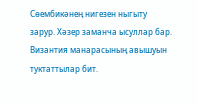Сөембикәнең нигезен ныгыту зарур. Хәзер заманча ысуллар бар. Византия манарасының авышуын туктаттылар бит.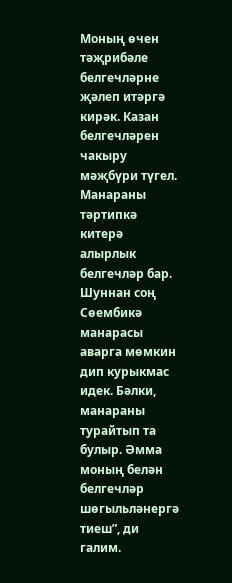Моның өчен тәҗрибәле белгечләрне җәлеп итәргә кирәк. Казан белгечләрен чакыру мәҗбүри түгел. Манараны тәртипкә китерә алырлык белгечләр бар. Шуннан соң Сөембикә манарасы аварга мөмкин дип курыкмас идек. Бәлки, манараны турайтып та булыр. Әмма моның белән белгечләр шөгыльләнергә тиеш”, ди галим.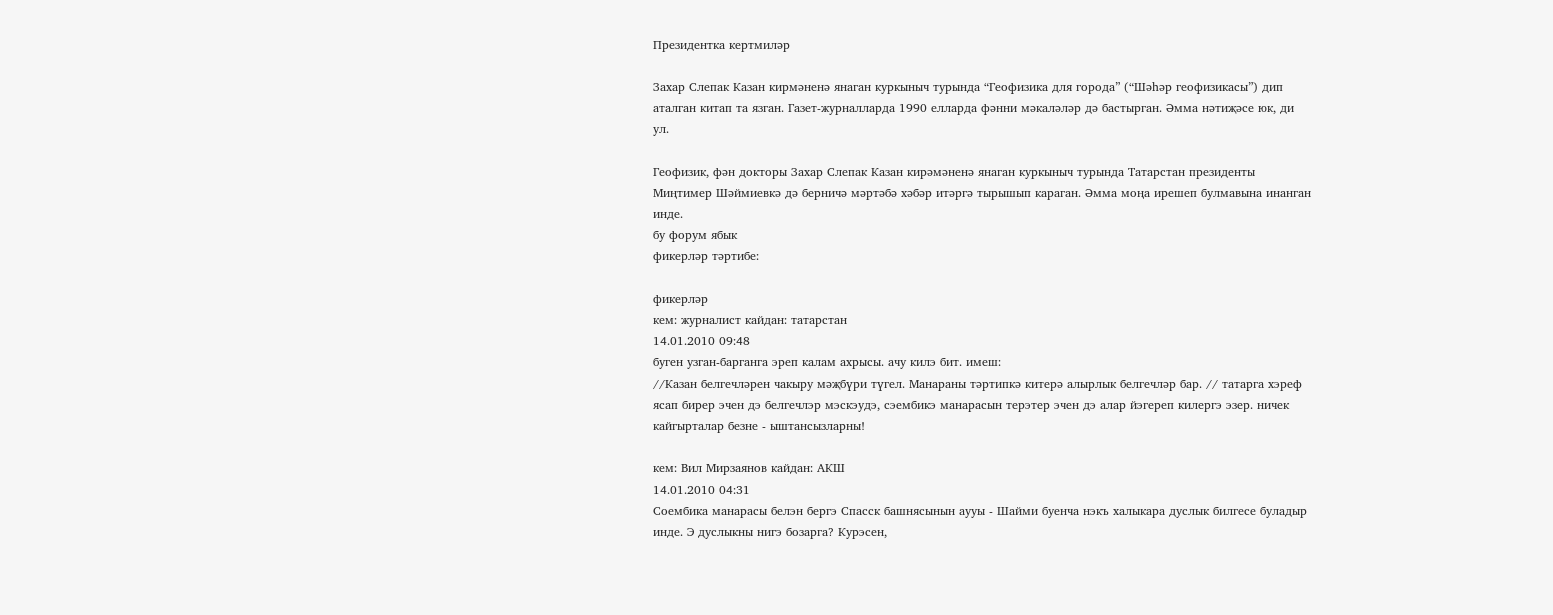Президентка кертмиләр

Захар Слепак Казан кирмәненә янаган куркыныч турында “Геофизика для города” (“Шәһәр геофизикасы”) дип аталган китап та язган. Газет-журналларда 1990 елларда фәнни мәкаләләр дә бастырган. Әмма нәтиҗәсе юк, ди ул.

Геофизик, фән докторы Захар Слепак Казан кирәмәненә янаган куркыныч турында Татарстан президенты Миңтимер Шәймиевкә дә берничә мәртәбә хәбәр итәргә тырышып караган. Әмма моңа ирешеп булмавына инанган инде.
бу форум ябык
фикерләр тәртибе:

фикерләр
кем: журналист кайдан: татарстан
14.01.2010 09:48
буген узган-барганга эреп калам ахрысы. ачу килэ бит. имеш:
//Казан белгечләрен чакыру мәҗбүри түгел. Манараны тәртипкә китерә алырлык белгечләр бар. // татарга хэреф ясап бирер эчен дэ белгечлэр мэскэудэ, сэембикэ манарасын терэтер эчен дэ алар йэгереп килергэ эзер. ничек кайгырталар безне - ыштансызларны!

кем: Вил Мирзаянов кайдан: АКШ
14.01.2010 04:31
Соембика манарасы белэн бергэ Спасск башнясынын аууы - Шайми буенча нэкъ халыкара дуслык билгесе буладыр инде. Э дуслыкны нигэ бозарга? Курэсен,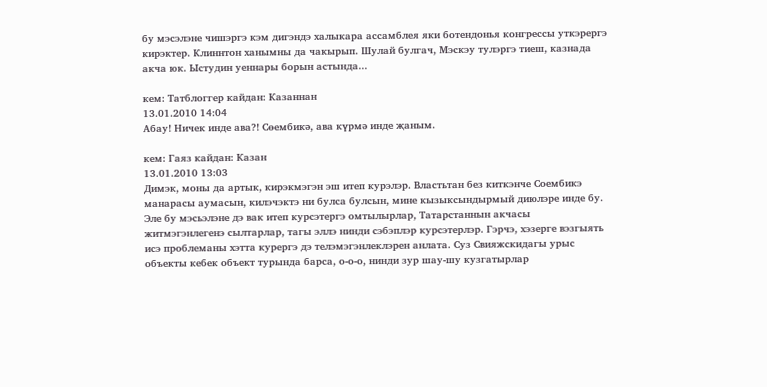бу мэсэлэне чишэргэ кэм дигэндэ халыкара ассамблея яки ботендонья конгрессы уткэрергэ кирэктер. Клиннтон ханымны да чакырып. Шулай булгач, Мэскэу тулэргэ тиеш, казнада акча юк. Ыстудин уеннары борын астында...

кем: Татблоггер кайдан: Казаннан
13.01.2010 14:04
Абау! Ничек инде ава?! Сөембикә, ава күрмә инде җаным.

кем: Гаяз кайдан: Казан
13.01.2010 13:03
Димэк, моны да артык, кирэкмэгэн эш итеп курэлэр. Властьтан без киткэнче Соембикэ манарасы аумасын, килэчэктэ ни булса булсын, мине кызыксындырмый диюлэре инде бу. Эле бу мэсьэлэне дэ вак итеп курсэтергэ омтылырлар, Татарстаннын акчасы житмэгэнлегенэ сылтарлар, тагы эллэ нинди сэбэплэр курсэтерлэр. Гэрчэ, хэзерге вэзгыять исэ проблеманы хэтта курергэ дэ телэмэгэнлеклэрен анлата. Суз Свияжскидагы урыс объекты кебек объект турында барса, о-о-о, нинди зур шау-шу кузгатырлар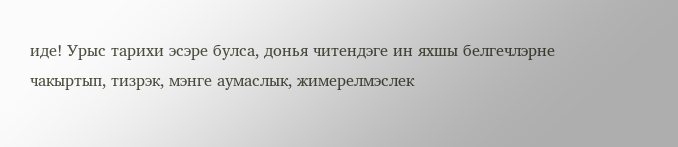иде! Урыс тарихи эсэре булса, донья читендэге ин яхшы белгечлэрне чакыртып, тизрэк, мэнге аумаслык, жимерелмэслек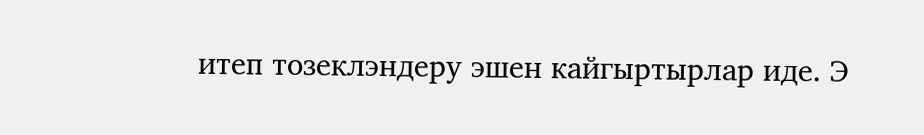итеп тозеклэндеру эшен кайгыртырлар иде. Э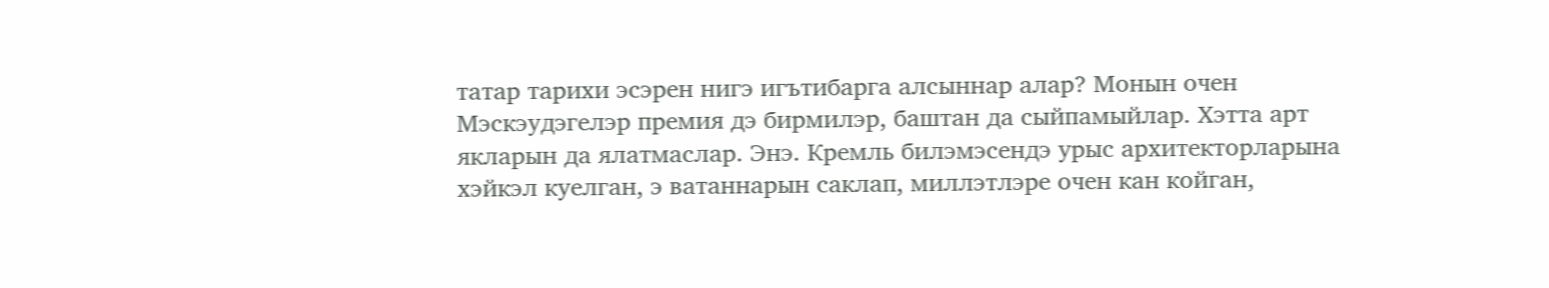татар тарихи эсэрен нигэ игътибарга алсыннар алар? Монын очен Мэскэудэгелэр премия дэ бирмилэр, баштан да сыйпамыйлар. Хэтта арт якларын да ялатмаслар. Энэ. Кремль билэмэсендэ урыс архитекторларына хэйкэл куелган, э ватаннарын саклап, миллэтлэре очен кан койган,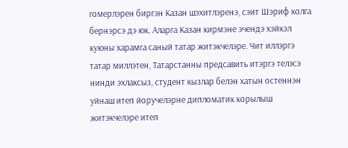гомерлэрен биргэн Казан шэхитлэренэ, сэит Шэриф колга бернэрсэ дэ юк. Аларга Казан кирмэне эчендэ хэйкэл куюны харамга саный татар житэкчелэре. Чит иллэргэ татар миллэтен, Татарстанны предсавить итэргэ телэсэ нинди эхлаксыз, студент кызлар белэн хатын остеннэн уйнаш итеп йоручелэрне дипломатик корылыш житэкчелэре итеп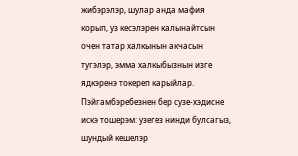жибэрэлэр, шулар анда мафия корып, уз кесэлэрен калынайтсын очен татар халкынын акчасын тугэлэр, эмма халкыбызнын изге ядкэренэ токереп карыйлар. Пэйгамбэребезнен бер сузе-хэдисне искэ тошерэм: узегез нинди булсагыз, шундый кешелэр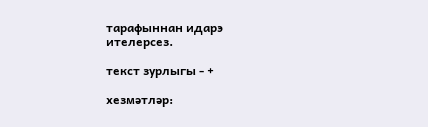тарафыннан идарэ ителерсез.

текст зурлыгы - +

хезмәтләр: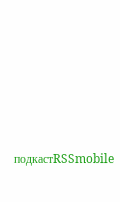подкастRSSmobile